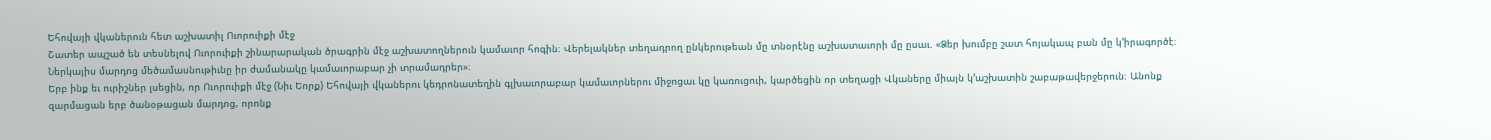Եհովայի վկաներուն հետ աշխատիլ Ուորուիքի մէջ
Շատեր ապշած են տեսնելով Ուորուիքի շինարարական ծրագրին մէջ աշխատողներուն կամաւոր հոգին։ Վերելակներ տեղադրող ընկերութեան մը տնօրէնը աշխատաւորի մը ըսաւ. «Ձեր խումբը շատ հոյակապ բան մը կ’իրագործէ։ Ներկայիս մարդոց մեծամասնութիւնը իր ժամանակը կամաւորաբար չի տրամադրեր»։
Երբ ինք եւ ուրիշներ լսեցին, որ Ուորուիքի մէջ (Նիւ Եորք) Եհովայի վկաներու կեդրոնատեղին գլխաւորաբար կամաւորներու միջոցաւ կը կառուցուի, կարծեցին որ տեղացի Վկաները միայն կ’աշխատին շաբաթավերջերուն։ Անոնք զարմացան երբ ծանօթացան մարդոց, որոնք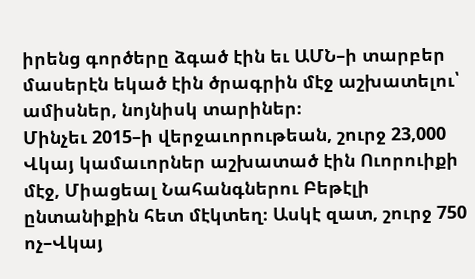իրենց գործերը ձգած էին եւ ԱՄՆ–ի տարբեր մասերէն եկած էին ծրագրին մէջ աշխատելու՝ ամիսներ, նոյնիսկ տարիներ։
Մինչեւ 2015–ի վերջաւորութեան, շուրջ 23,000 Վկայ կամաւորներ աշխատած էին Ուորուիքի մէջ, Միացեալ Նահանգներու Բեթէլի ընտանիքին հետ մէկտեղ։ Ասկէ զատ, շուրջ 750 ոչ–Վկայ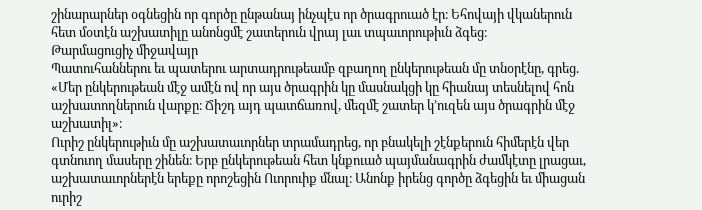շինարարներ օգնեցին որ գործը ընթանայ ինչպէս որ ծրագրուած էր։ Եհովայի վկաներուն հետ մօտէն աշխատիլը անոնցմէ շատերուն վրայ լաւ տպաւորութիւն ձգեց։
Թարմացուցիչ միջավայր
Պատուհաններու եւ պատերու արտադրութեամբ զբաղող ընկերութեան մը տնօրէնը, գրեց. «Մեր ընկերութեան մէջ ամէն ով որ այս ծրագրին կը մասնակցի կը հիանայ տեսնելով հոն աշխատողներուն վարքը։ Ճիշդ այդ պատճառով, մեզմէ շատեր կ’ուզեն այս ծրագրին մէջ աշխատիլ»։
Ուրիշ ընկերութիւն մը աշխատաւորներ տրամադրեց, որ բնակելի շէնքերուն հիմերէն վեր գտնուող մասերը շինեն։ Երբ ընկերութեան հետ կնքուած պայմանագրին ժամկէտը լրացաւ, աշխատաւորներէն երեքը որոշեցին Ուորուիք մնալ։ Անոնք իրենց գործը ձգեցին եւ միացան ուրիշ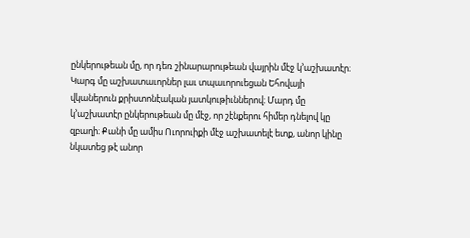ընկերութեան մը, որ դեռ շինարարութեան վայրին մէջ կ’աշխատէր։
Կարգ մը աշխատաւորներ լաւ տպաւորուեցան Եհովայի վկաներուն քրիստոնէական յատկութիւններով։ Մարդ մը կ’աշխատէր ընկերութեան մը մէջ, որ շէնքերու հիմեր դնելով կը զբաղի։ Քանի մը ամիս Ուորուիքի մէջ աշխատելէ ետք, անոր կինը նկատեց թէ անոր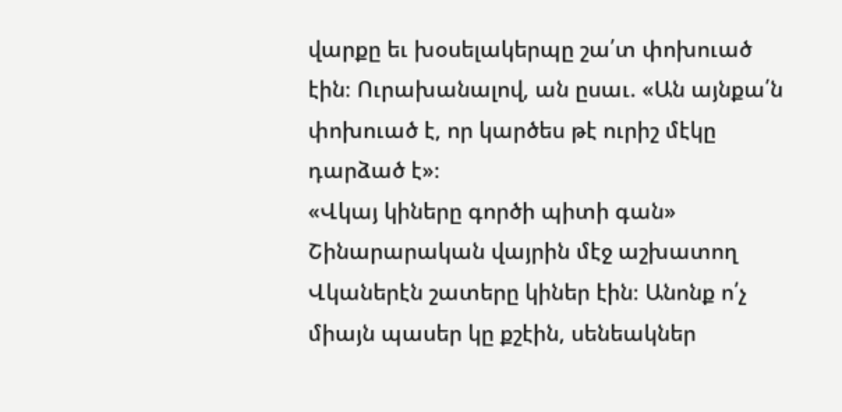վարքը եւ խօսելակերպը շա՛տ փոխուած էին։ Ուրախանալով, ան ըսաւ. «Ան այնքա՛ն փոխուած է, որ կարծես թէ ուրիշ մէկը դարձած է»։
«Վկայ կիները գործի պիտի գան»
Շինարարական վայրին մէջ աշխատող Վկաներէն շատերը կիներ էին։ Անոնք ո՛չ միայն պասեր կը քշէին, սենեակներ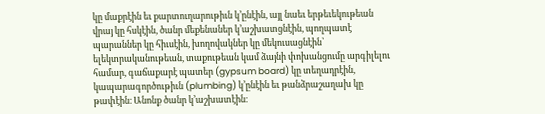կը մաքրէին եւ քարտուղարութիւն կ’ընէին, այլ նաեւ երթեւեկութեան վրայ կը հսկէին, ծանր մեքենաներ կ’աշխատցնէին, պողպատէ պարաններ կը հիւսէին, խողովակներ կը մեկուսացնէին՝ ելեկտրականութեան, տաքութեան կամ ձայնի փոխանցումը արգիլելու համար, գաճաքարէ պատեր (gypsum board) կը տեղադրէին, կապարագործութիւն (plumbing) կ’ընէին եւ թանձրաշաղախ կը թափէին։ Անոնք ծանր կ’աշխատէին։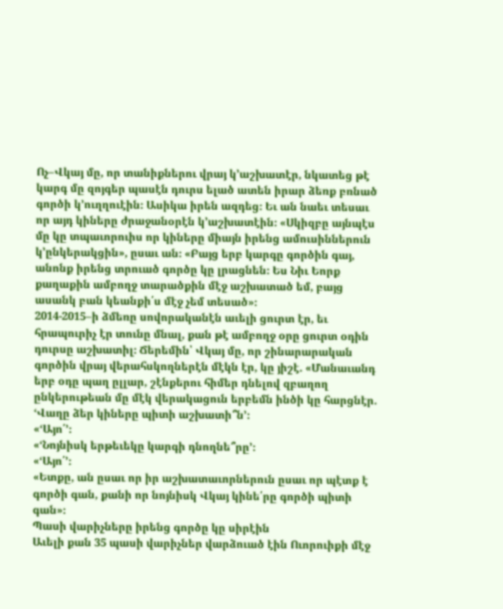Ոչ–Վկայ մը, որ տանիքներու վրայ կ’աշխատէր, նկատեց թէ կարգ մը զոյգեր պասէն դուրս ելած ատեն իրար ձեռք բռնած գործի կ’ուղղուէին։ Ասիկա իրեն ազդեց։ Եւ ան նաեւ տեսաւ որ այդ կիները ժրաջանօրէն կ’աշխատէին։ «Սկիզբը այնպէս մը կը տպաւորուիս որ կիները միայն իրենց ամուսիններուն կ’ընկերակցին», ըսաւ ան։ «Բայց երբ կարգը գործին գայ, անոնք իրենց տրուած գործը կը լրացնեն։ Ես Նիւ Եորք քաղաքին ամբողջ տարածքին մէջ աշխատած եմ, բայց ասանկ բան կեանքի՛ս մէջ չեմ տեսած»։
2014-2015–ի ձմեռը սովորականէն աւելի ցուրտ էր, եւ հրապուրիչ էր տունը մնալ, քան թէ ամբողջ օրը ցուրտ օդին դուրսը աշխատիլ։ Ճերեմին՝ Վկայ մը, որ շինարարական գործին վրայ վերահսկողներէն մէկն էր, կը յիշէ. «Մանաւանդ երբ օդը պաղ ըլլար, շէնքերու հիմեր դնելով զբաղող ընկերութեան մը մէկ վերակացուն երբեմն ինծի կը հարցնէր. ‘Վաղը ձեր կիները պիտի աշխատի՞ն’։
«‘Այո՛’։
«‘Նոյնիսկ երթեւեկը կարգի դնողնե՞րը’։
«‘Այո՛’։
«Ետքը, ան ըսաւ որ իր աշխատաւորներուն ըսաւ որ պէտք է գործի գան, քանի որ նոյնիսկ Վկայ կինե՛րը գործի պիտի գան»։
Պասի վարիչները իրենց գործը կը սիրէին
Աւելի քան 35 պասի վարիչներ վարձուած էին Ուորուիքի մէջ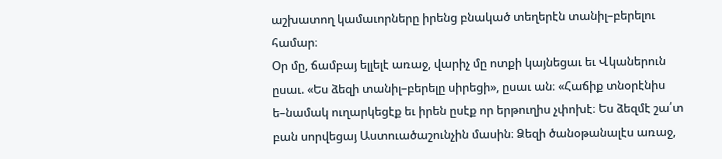աշխատող կամաւորները իրենց բնակած տեղերէն տանիլ–բերելու համար։
Օր մը, ճամբայ ելլելէ առաջ, վարիչ մը ոտքի կայնեցաւ եւ Վկաներուն ըսաւ. «Ես ձեզի տանիլ–բերելը սիրեցի», ըսաւ ան։ «Հաճիք տնօրէնիս ե–նամակ ուղարկեցէք եւ իրեն ըսէք որ երթուղիս չփոխէ։ Ես ձեզմէ շա՛տ բան սորվեցայ Աստուածաշունչին մասին։ Ձեզի ծանօթանալէս առաջ,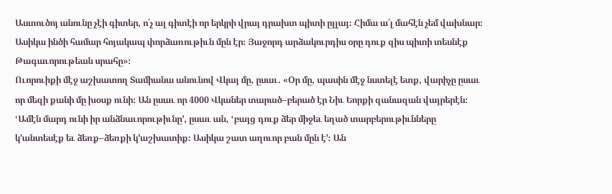Աստուծոյ անունը չէի գիտեր, ո՛չ ալ գիտէի որ երկրի վրայ դրախտ պիտի ըլլայ։ Հիմա ա՛լ մահէն չեմ վախնար։ Ասիկա ինծի համար հոյակապ փորձառութիւն մըն էր։ Յաջորդ արձակուրդիս օրը դուք զիս պիտի տեսնէք Թագաւորութեան սրահը»։
Ուորուիքի մէջ աշխատող Տամիանա անունով Վկայ մը, ըսաւ. «Օր մը, պասին մէջ նստելէ ետք, վարիչը ըսաւ որ մեզի քանի մը խօսք ունի։ Ան ըսաւ որ 4000 Վկաներ տարած–բերած էր Նիւ Եորքի զանազան վայրերէն։ ‘Ամէն մարդ ունի իր անձնաւորութիւնը’, ըսաւ ան, ‘բայց դուք ձեր միջեւ եղած տարբերութիւնները կ’անտեսէք եւ ձեռք–ձեռքի կ’աշխատիք։ Ասիկա շատ աղուոր բան մըն է’։ Ան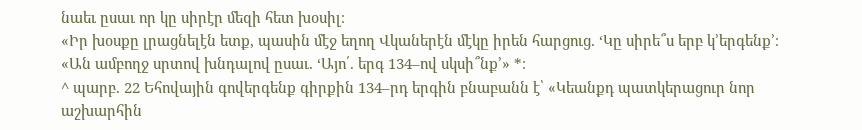նաեւ ըսաւ որ կը սիրէր մեզի հետ խօսիլ։
«Իր խօսքը լրացնելէն ետք, պասին մէջ եղող Վկաներէն մէկը իրեն հարցուց. ‘Կը սիրե՞ս երբ կ’երգենք’։
«Ան ամբողջ սրտով խնդալով ըսաւ. ‘Այո՛. երգ 134–ով սկսի՞նք’» *։
^ պարբ. 22 Եհովային գովերգենք գիրքին 134–րդ երգին բնաբանն է՝ «Կեանքդ պատկերացուր նոր աշխարհին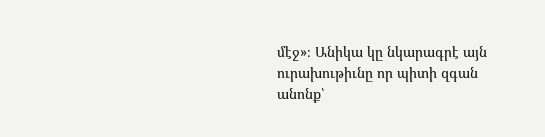մէջ»։ Անիկա կը նկարագրէ այն ուրախութիւնը որ պիտի զգան անոնք՝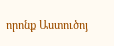որոնք Աստուծոյ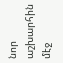նոր աշխարհին մէջ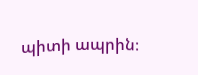պիտի ապրին։